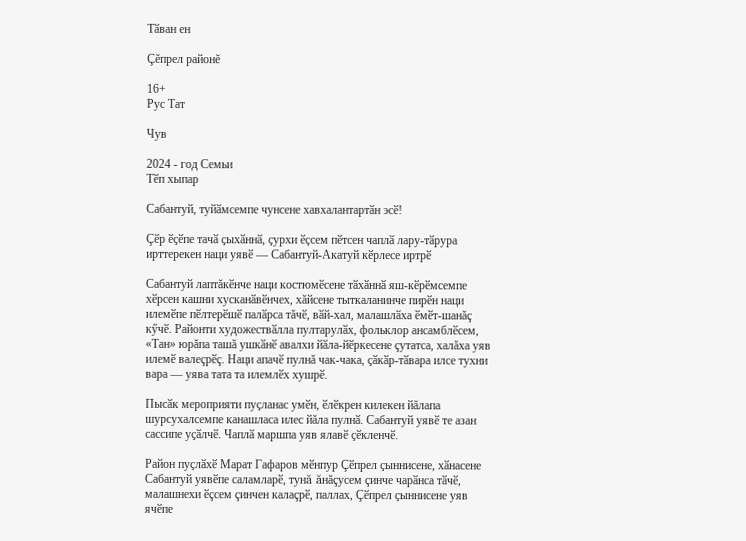Тӑван ен

Çĕпрел районĕ

16+
Рус Тат

Чув

2024 - год Семьи
Тӗп хыпар

Сабантуй, туйӑмсемпе чунсене хавхалантартӑн эсӗ!

Çӗр ӗҫӗпе тачӑ ҫыхӑннӑ, ҫурхи ӗҫсем пӗтсен чаплӑ лару-тӑрура ирттерекен наци уявӗ — Сабантуй-Акатуй кӗрлесе иртрӗ

Сабантуй лаптăкӗнче наци костюмӗсене тӑхӑннӑ яш-кӗрӗмсемпе хӗрсен кашни хусканӑвӗнчех, хăйсене тыткаланинче пирӗн наци илемӗпе пӗлтерӗшӗ палӑрса тăчӗ, вӑй-хал, малашлӑха ӗмӗт-шанăç кӳчӗ. Районти художествӑлла пултарулӑх, фольклор ансамблӗсем, «Тан» юрăпа ташă ушкӑнӗ авалхи йӑла-йӗркесене çутатса, халăха уяв илемӗ валеçрӗç. Наци апачӗ пулнă чак-чака, ҫӑкӑр-тӑвара илсе тухни вара — уява тата та илемлӗх хушрӗ.

Пысӑк мероприяти пуҫланас умӗн, ӗлӗкрен килекен йăлапа шурсухалсемпе канашласа илес йăла пулнӑ. Сабантуй уявӗ те азан сассипе уҫӑлчӗ. Чаплӑ маршпа уяв ялавӗ ҫӗкленчӗ.

Район пуҫлӑхӗ Марат Гафаров мӗнпур Çӗпрел ҫыннисене, хӑнасене Сабантуй уявӗпе саламларӗ, тунă ăнăçусем çинче чарӑнса тӑчӗ, малашнехи ӗçсем çинчен калаçрӗ, паллах, Çӗпрел ҫыннисене уяв ячӗпе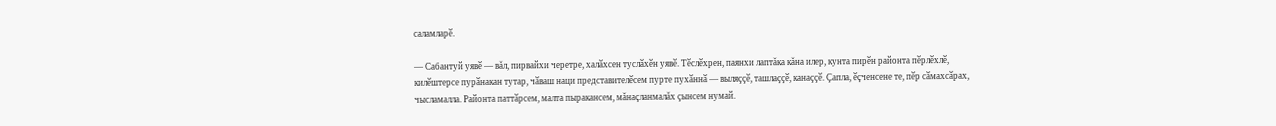саламларӗ.

— Сабантуй уявӗ — вăл, пирвайхи черетре, халӑхсен туслӑхӗн уявӗ. Тӗслӗхрен, паянхи лаптăка кăна илер, кунта пирӗн районта пӗрлӗхлӗ, килӗштерсе пурӑнакан тутар, чӑваш наци представителӗсем пурте пухӑннӑ — выляҫҫӗ, ташлаҫҫӗ, канаҫҫӗ. Ҫапла, ӗçченсене те, пӗр сӑмахсӑрах, чысламалла. Районта паттӑрсем, малта пыракансем, мăнаçланмалăх ҫынсем нумай.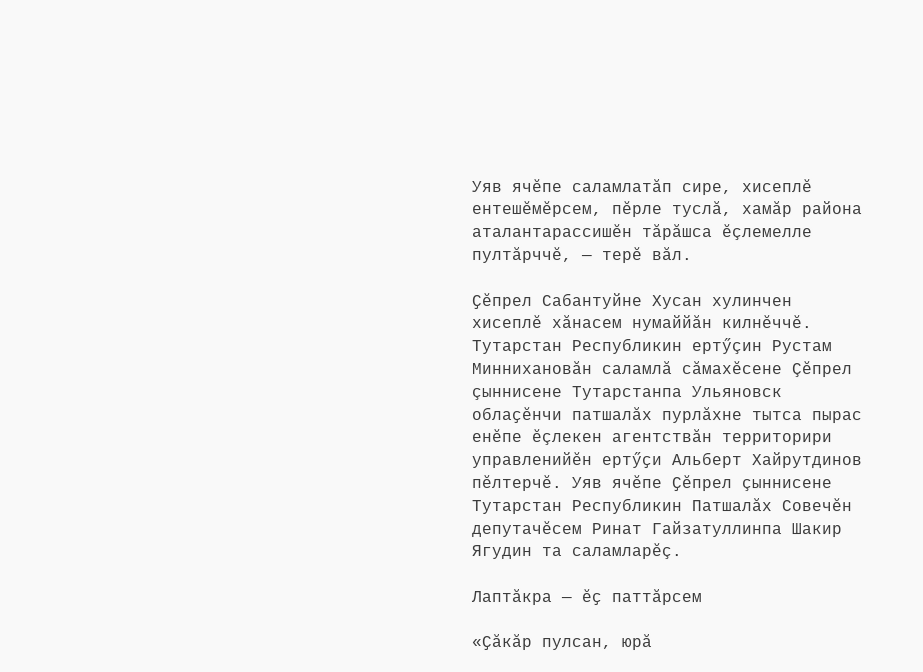Уяв ячӗпе саламлатӑп сире, хисеплӗ ентешӗмӗрсем, пӗрле туслӑ, хамӑр района аталантарассишӗн тӑрӑшса ӗçлемелле пултăрччӗ, — терӗ вӑл.

Ҫӗпрел Сабантуйне Хусан хулинчен хисеплӗ хӑнасем нумаййăн килнӗччӗ. Тутарстан Республикин ертӳçин Рустам Миннихановăн саламлă сăмахӗсене Çӗпрел çыннисене Тутарстанпа Ульяновск облаҫӗнчи патшалӑх пурлӑхне тытса пырас енӗпе ӗçлекен агентствӑн территорири управленийӗн ертӳҫи Альберт Хайрутдинов пӗлтерчӗ. Уяв ячӗпе Ҫӗпрел çыннисене Тутарстан Республикин Патшалӑх Совечӗн депутачӗсем Ринат Гайзатуллинпа Шакир Ягудин та саламларӗç.

Лаптăкра — ӗҫ паттăрсем

«Ҫӑкӑр пулсан, юрӑ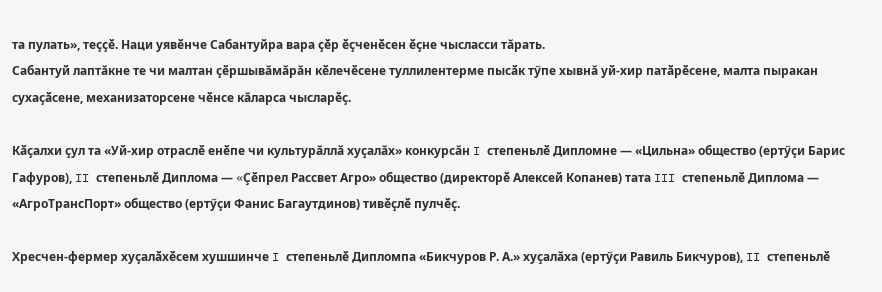та пулать», теҫҫӗ. Наци уявӗнче Сабантуйра вара ҫӗр ӗҫченӗсен ӗҫне чысласси тăрать.
Сабантуй лаптăкне те чи малтан ҫӗршывăмăрăн кӗлечӗсене туллилентерме пысӑк тӳпе хывнă уй-хир патӑрӗсене, малта пыракан сухаҫӑсене, механизаторсене чӗнсе кăларса чысларӗҫ.

Кӑҫалхи çул та «Уй-хир отраслӗ енӗпе чи культурăллă хуçалăх» конкурсăн I степеньлӗ Дипломне — «Цильна» общество (ертӳҫи Барис Гафуров), II степеньлӗ Диплома — «Çӗпрел Рассвет Агро» общество (директорӗ Алексей Копанев) тата III степеньлӗ Диплома — «АгроТрансПорт» общество (ертӳҫи Фанис Багаутдинов) тивӗçлӗ пулчӗç.

Хресчен-фермер хуҫалӑхӗсем хушшинче I степеньлӗ Дипломпа «Бикчуров Р. А.» хуçалăха (ертӳҫи Равиль Бикчуров), II степеньлӗ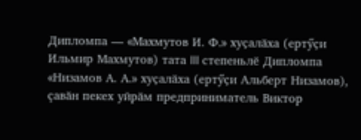Дипломпа — «Махмутов И. Ф.» хуҫалӑха (ертӳҫи Ильмир Махмутов) тата III степеньлӗ Дипломпа «Низамов А. А.» хуҫалӑха (ертӳҫи Альберт Низамов), çавӑн пекех уйрӑм предприниматель Виктор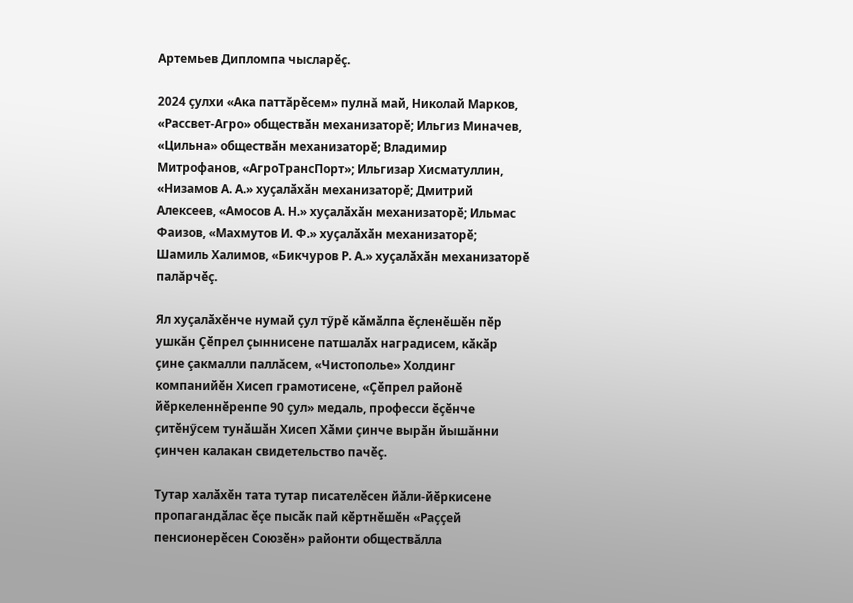Артемьев Дипломпа чысларӗç.

2024 ҫулхи «Ака паттăрӗсем» пулнă май, Николай Марков, «Рассвет-Агро» обществӑн механизаторӗ; Ильгиз Миначев, «Цильна» обществӑн механизаторӗ; Владимир Митрофанов, «АгроТрансПорт»; Ильгизар Хисматуллин, «Низамов А. А.» хуҫалӑхӑн механизаторӗ; Дмитрий Алексеев, «Амосов А. Н.» хуҫалӑхӑн механизаторӗ; Ильмас Фаизов, «Махмутов И. Ф.» хуҫалӑхӑн механизаторӗ; Шамиль Халимов, «Бикчуров Р. А.» хуҫалӑхӑн механизаторӗ палăрчӗç.

Ял хуҫалӑхӗнче нумай ҫул тӳрӗ кӑмӑлпа ӗҫленӗшӗн пӗр ушкăн Çӗпрел çыннисене патшалӑх наградисем, кӑкӑр çине çакмалли паллăсем, «Чистополье» Холдинг компанийӗн Хисеп грамотисене, «Ҫӗпрел районӗ йӗркеленнӗренпе 90 ҫул» медаль, професси ӗҫӗнче ҫитӗнӳсем тунӑшӑн Хисеп Хӑми ҫинче вырӑн йышăнни ҫинчен калакан свидетельство пачӗç.

Тутар халӑхӗн тата тутар писателӗсен йӑли-йӗркисене пропагандӑлас ӗҫе пысӑк пай кӗртнӗшӗн «Раҫҫей пенсионерӗсен Союзӗн» районти обществăлла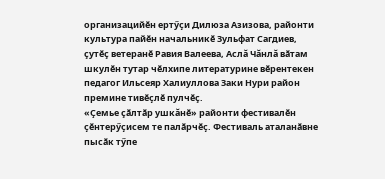организацийӗн ертӳҫи Дилюза Азизова, районти культура пайӗн начальникӗ Зульфат Сагдиев, çутӗç ветеранӗ Равия Валеева, Аслă Чăнлă вӑтам шкулӗн тутар чӗлхипе литературине вӗрентекен педагог Ильсеяр Халиуллова Заки Нури район премине тивӗҫлӗ пулчӗç.
«Ҫемье çӑлтӑр ушкăнӗ» районти фестивалӗн ҫӗнтерӳҫисем те палӑрчӗҫ. Фестиваль аталанӑвне пысӑк тӳпе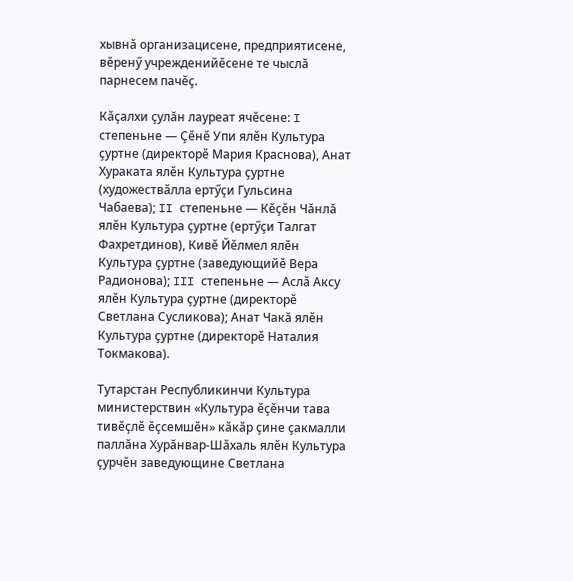хывнӑ организацисене, предприятисене, вӗренӳ учрежденийӗсене те чыслă парнесем пачӗç.

Кӑҫалхи çулăн лауреат ячӗсене: I степеньне — Çӗнӗ Упи ялӗн Культура çуртне (директорӗ Мария Краснова), Анат Хураката ялӗн Культура çуртне (художествӑлла ертӳҫи Гульсина Чабаева); II степеньне — Кӗçӗн Чăнлă ялӗн Культура çуртне (ертӳçи Талгат Фахретдинов), Кивӗ Йӗлмел ялӗн Культура çуртне (заведующийӗ Вера Радионова); III степеньне — Аслӑ Аксу ялӗн Культура çуртне (директорӗ Светлана Сусликова); Анат Чакă ялӗн Культура çуртне (директорӗ Наталия Токмакова).

Тутарстан Республикинчи Культура министерствин «Культура ӗçӗнчи тава тивӗҫлӗ ӗҫсемшӗн» кӑкӑр çине çакмалли паллăна Хурăнвар-Шӑхаль ялӗн Культура çурчӗн заведующине Светлана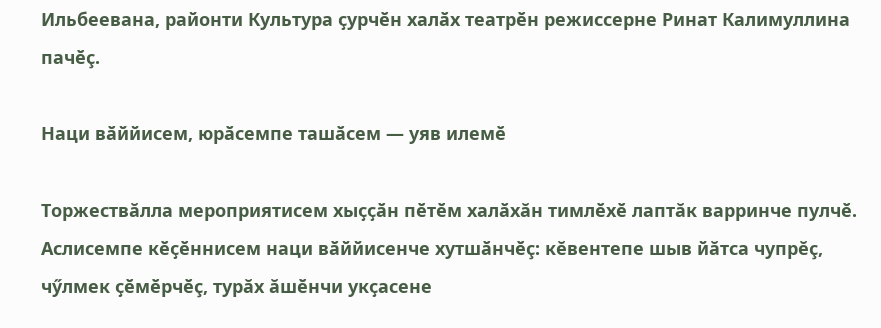Ильбеевана, районти Культура ҫурчӗн халӑх театрӗн режиссерне Ринат Калимуллина пачӗç.

Наци вӑййисем, юрӑсемпе ташӑсем — уяв илемӗ

Торжествăлла мероприятисем хыҫҫӑн пӗтӗм халӑхăн тимлӗхӗ лаптăк варринче пулчӗ. Аслисемпе кӗҫӗннисем наци вӑййисенче хутшӑнчӗç: кĕвентепе шыв йăтса чупрĕç, чӳлмек ҫӗмӗрчӗç, турăх ăшӗнчи укҫасене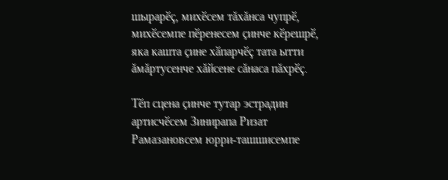шырарӗç, михӗсем тăхăнса чупрӗ, михӗсемпе пӗренесем ҫинче кӗрешрӗ, яка кашта ҫине хӑпарчӗç тата ытти ăмăртусенче хăйсене сăнаса пăхрӗç.

Тӗп сцена ҫинче тутар эстрадин артисчӗсем Зинирапа Ризат Рамазановсем юрри-ташшисемпе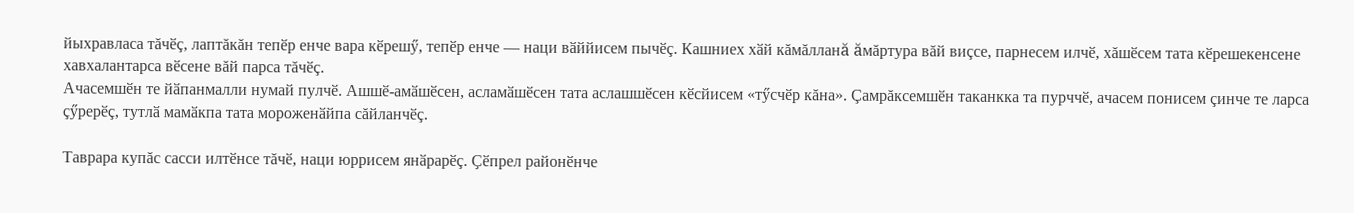йыхравласа тăчӗç, лаптăкăн тепӗр енче вара кӗрешӳ, тепӗр енче — наци вӑййисем пычӗç. Кашниех хӑй кăмăлланă ăмăртура вăй виçсе, парнесем илчӗ, хăшӗсем тата кӗрешекенсене хавхалантарса вӗсене вăй парса тăчӗç.
Ачасемшӗн те йӑпанмалли нумай пулчӗ. Ашшӗ-амӑшӗсен, асламӑшӗсен тата аслашшӗсен кӗсйисем «тӳсчӗр кăна». Çамрăксемшӗн таканкка та пурччӗ, ачасем понисем çинче те ларса çӳрерӗç, тутлӑ мамӑкпа тата мороженӑйпа сăйланчӗç.

Таврара купăс сасси илтӗнсе тăчӗ, наци юррисем янӑрарӗç. Ҫӗпрел районӗнче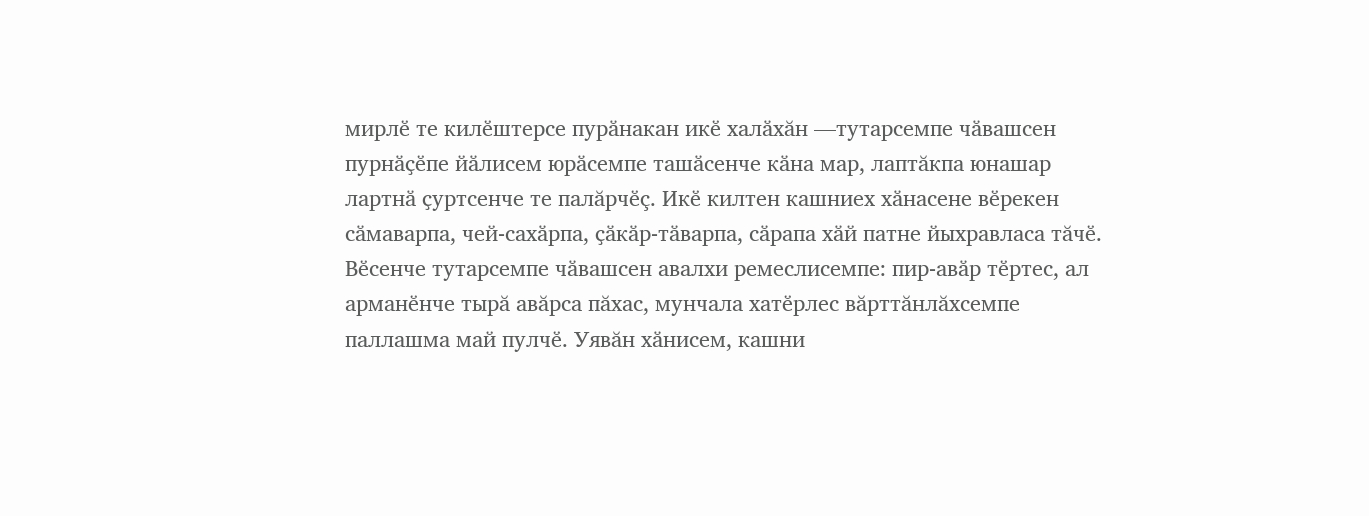мирлӗ те килӗштерсе пурӑнакан икӗ халӑхăн —тутарсемпе чӑвашсен пурнӑҫӗпе йӑлисем юрӑсемпе ташӑсенче кӑна мар, лаптăкпа юнашар лартнӑ ҫуртсенче те палăрчӗç. Икӗ килтен кашниех хӑнасене вӗрекен сӑмаварпа, чей-сахӑрпа, ҫӑкӑр-тӑварпа, сӑрапа хӑй патне йыхравласа тăчӗ. Вӗсенче тутарсемпе чӑвашсен авалхи ремеслисемпе: пир-авӑр тӗртес, ал арманӗнче тырă авăрса пăхас, мунчала хатӗрлес вăрттăнлăхсемпе паллашма май пулчӗ. Уявăн хӑнисем, кашни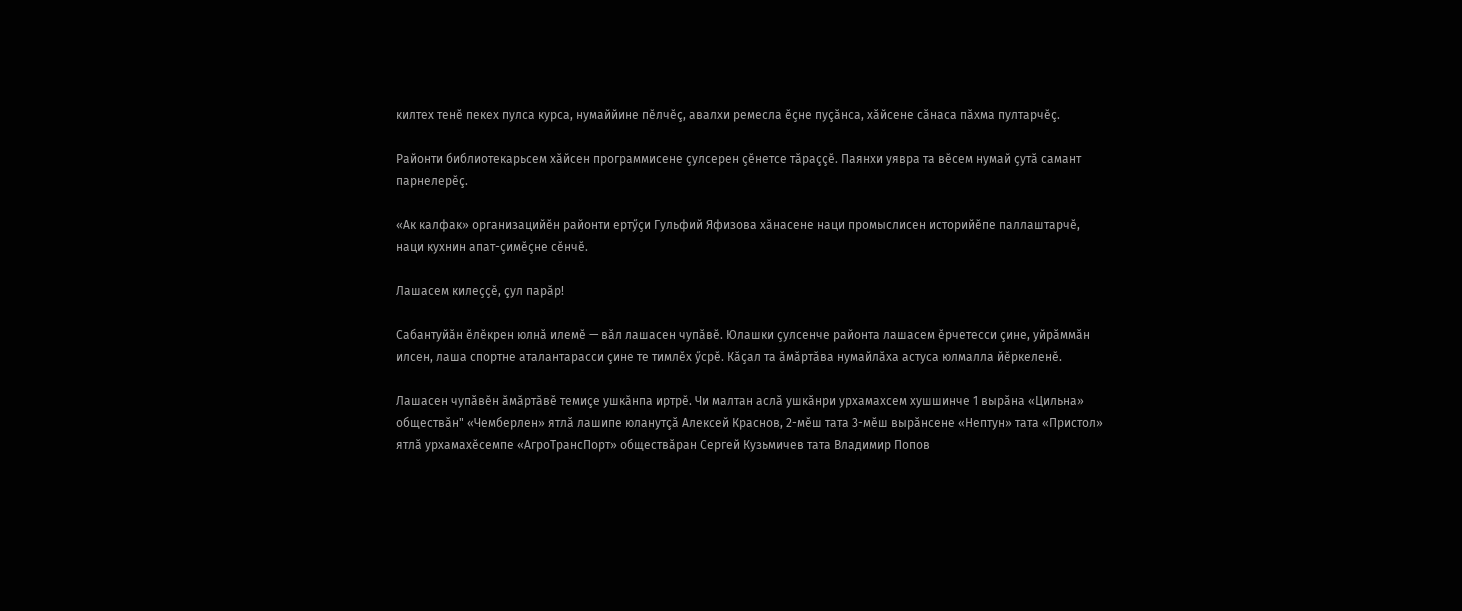килтех тенӗ пекех пулса курса, нумаййине пӗлчӗç, авалхи ремесла ӗҫне пуçăнса, хăйсене сăнаса пӑхма пултарчӗç.

Районти библиотекарьсем хăйсен программисене ҫулсерен ҫӗнетсе тăраççӗ. Паянхи уявра та вӗсем нумай ҫутӑ самант парнелерӗç.

«Ак калфак» организацийӗн районти ертӳҫи Гульфий Яфизова хӑнасене наци промыслисен историйӗпе паллаштарчӗ, наци кухнин апат-ҫимӗҫне сӗнчӗ.

Лашасем килеҫҫӗ, çул парӑр!

Сабантуйăн ӗлӗкрен юлнă илемӗ — вăл лашасен чупăвӗ. Юлашки ҫулсенче районта лашасем ӗрчетесси çине, уйрăммăн илсен, лаша спортне аталантарасси çине те тимлӗх ӳсрӗ. Кӑҫал та ӑмӑртӑва нумайлӑха астуса юлмалла йӗркеленӗ.

Лашасен чупăвӗн ӑмӑртӑвӗ темиçе ушкӑнпа иртрӗ. Чи малтан аслă ушкăнри урхамахсем хушшинче 1 вырăна «Цильна» обществăн" «Чемберлен» ятлă лашипе юланутçă Алексей Краснов, 2-мӗш тата 3-мӗш вырăнсене «Нептун» тата «Пристол» ятлă урхамахӗсемпе «АгроТрансПорт» обществăран Сергей Кузьмичев тата Владимир Попов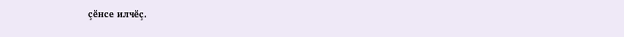çӗнсе илчӗç.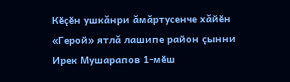Кӗçӗн ушкăнри ăмăртусенче хăйӗн «Герой» ятлă лашипе район çынни Ирек Мушарапов 1-мӗш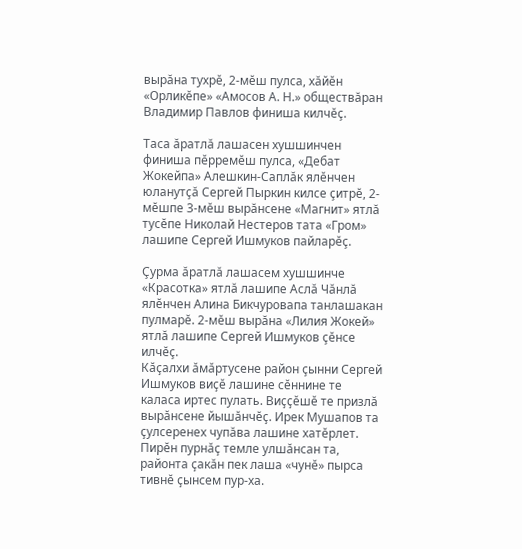вырăна тухрӗ, 2-мӗш пулса, хăйӗн «Орликӗпе» «Амосов А. Н.» обществăран Владимир Павлов финиша килчӗç.

Таса ăратлă лашасен хушшинчен финиша пӗрремӗш пулса, «Дебат Жокейпа» Алешкин-Саплăк ялӗнчен юланутçă Сергей Пыркин килсе çитрӗ, 2-мӗшпе 3-мӗш вырăнсене «Магнит» ятлă тусӗпе Николай Нестеров тата «Гром» лашипе Сергей Ишмуков пайларӗç.

Çурма ăратлă лашасем хушшинче «Красотка» ятлă лашипе Аслă Чăнлă ялӗнчен Алина Бикчуровапа танлашакан пулмарӗ. 2-мӗш вырăна «Лилия Жокей» ятлă лашипе Сергей Ишмуков çӗнсе илчӗç.
Кӑҫалхи ӑмӑртусене район çынни Сергей Ишмуков виҫӗ лашине сӗннине те каласа иртес пулать. Виҫҫӗшӗ те призлă вырӑнсене йышӑнчӗҫ. Ирек Мушапов та ҫулсеренех чупăва лашине хатӗрлет. Пирӗн пурнӑҫ темле улшӑнсан та, районта ҫакăн пек лаша «чунӗ» пырса тивнӗ ҫынсем пур-ха.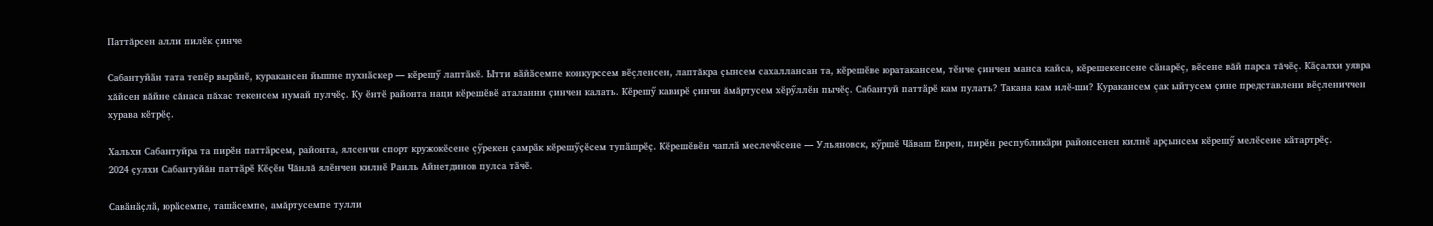Паттăрсен алли пилӗк çинче

Сабантуйӑн тата тепӗр вырӑнӗ, куракансен йышне пухнӑскер — кӗрешӳ лаптӑкӗ. Ытти вӑйӑсемпе конкурссем вӗçленсен, лаптăкра ҫынсем сахаллансан та, кӗрешӗве юратакансем, тӗнче ҫинчен манса кайса, кӗрешекенсене сӑнарӗç, вӗсене вăй парса тăчӗç. Кӑҫалхи уявра хăйсен вăйне сăнаса пăхас текенсем нумай пулчӗҫ. Ку ӗнтӗ районта наци кӗрешӗвӗ аталанни ҫинчен калать. Кӗрешӳ кавирӗ ҫинчи ăмăртусем хӗрӳллӗн пычӗç. Сабантуй паттӑрӗ кам пулать? Такана кам илӗ-ши? Куракансем çак ыйтусем ҫине представлени вӗçлениччен хурава кӗтрӗç.

Хальхи Сабантуйра та пирӗн паттӑрсем, районта, ялсенчи спорт кружокӗсене çӳрекен ҫамрӑк кӗрешӳҫӗсем тупӑшрӗҫ. Кӗрешӗвӗн чаплӑ меслечӗсене — Ульяновск, кӳршӗ Чӑваш Енрен, пирӗн республикӑри районсенен килнӗ арҫынсем кӗрешӳ мелӗсене кӑтартрӗҫ.
2024 ҫулхи Сабантуйăн паттӑрӗ Кӗҫӗн Чăнлă ялӗнчен килнӗ Раиль Айнетдинов пулса тӑчӗ.

Савӑнӑҫлӑ, юрӑсемпе, ташӑсемпе, амăртусемпе тулли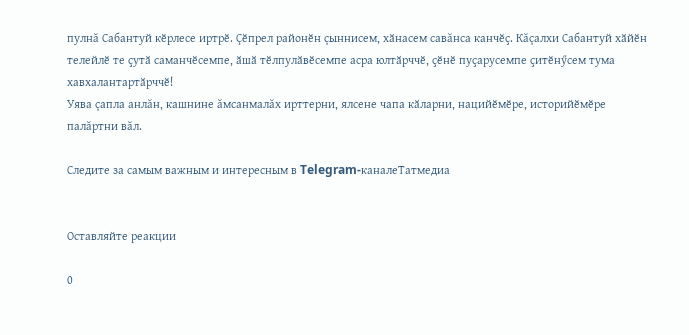пулнă Сабантуй кӗрлесе иртрӗ. Çӗпрел районӗн çыннисем, хӑнасем савăнса канчӗҫ. Кăçалхи Сабантуй хӑйӗн телейлӗ те ҫутӑ саманчӗсемпе, ӑшӑ тӗлпулӑвӗсемпе асра юлтӑрччӗ, ҫӗнӗ пуҫарусемпе ҫитӗнӳсем тума хавхалантартӑрччӗ!
Уява çапла анлăн, кашнине ăмсанмалăх ирттерни, ялсене чапа кӑларни, нацийӗмӗре, историйӗмӗре палăртни вăл.

Следите за самым важным и интересным в Telegram-каналеТатмедиа


Оставляйте реакции

0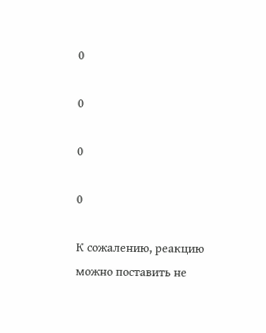0

0

0

0

К сожалению, реакцию можно поставить не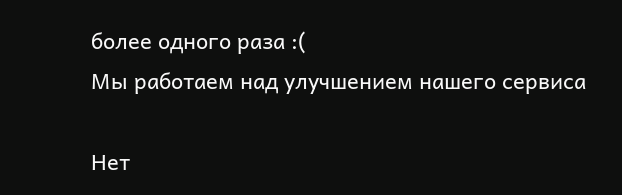более одного раза :(
Мы работаем над улучшением нашего сервиса

Нет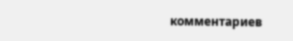комментариев